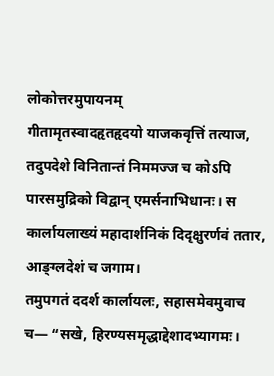लोकोत्तरमुपायनम्
गीतामृतस्वादहृतहृदयो याजकवृत्तिं तत्याज, तदुपदेशे विनितान्तं निममज्ज च कोऽपि पारसमुद्रिको विद्वान् एमर्सनाभिधानः। स कार्लायलाख्यं महादार्शनिकं दिदृक्षुरर्णवं ततार, आङ्ग्लदेशं च जगाम।
तमुपगतं ददर्श कार्लायलः, सहासमेवमुवाच च— “सखे, हिरण्यसमृद्धाद्देशादभ्यागमः।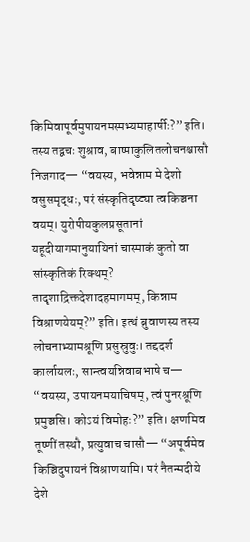किमिवापूर्वमुपायनमस्मभ्यमाहार्षीः?” इति। तस्य तद्वचः शुश्राव, बाष्पाकुलितलोचनश्चासौ निजगाद— “वयस्य, भवेन्नाम मे देशो वसुसमृद्धः, परं संस्कृतिदृष्ट्या त्वकिञ्चना वयम्। युरोपीयकुलप्रसूतानां यहूदीयागमानुयायिनां चास्माकं कुतो वा सांस्कृतिकं रिक्थम्? तादृशाद्रिक्तदेशादहमागमम्, किन्नाम विश्राणयेयम्?” इति। इत्थं ब्रुवाणस्य तस्य लोचनाभ्यामश्रूणि प्रसुस्रुवुः। तद्ददर्श कार्लायलः, सान्त्वयन्निवाबभाषे च— “वयस्य, उपायनमयाचिषम्, त्वं पुनरश्रूणि प्रमुञ्चसि। कोऽयं विमोहः?” इति। क्षणमिव तूष्णीं तस्थौ, प्रत्युवाच चासौ— “अपूर्वमेव किञ्चिदुपायनं विश्राणयामि। परं नैतन्मदीये देशे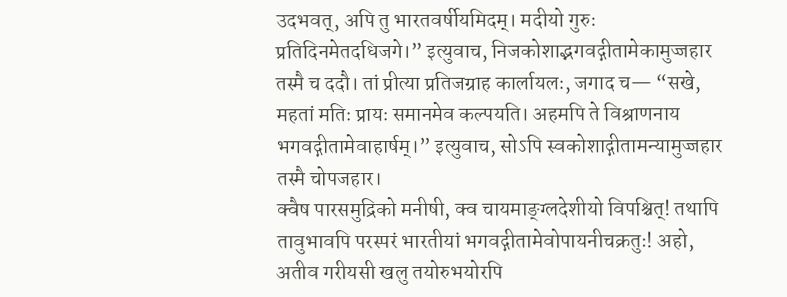उदभवत्, अपि तु भारतवर्षीयमिदम्। मदीयो गुरुः प्रतिदिनमेतदधिजगे।” इत्युवाच, निजकोशाद्भगवद्गीतामेकामुज्जहार तस्मै च ददौ। तां प्रीत्या प्रतिजग्राह कार्लायलः, जगाद च— “सखे, महतां मतिः प्रायः समानमेव कल्पयति। अहमपि ते विश्राणनाय भगवद्गीतामेवाहार्षम्।” इत्युवाच, सोऽपि स्वकोशाद्गीतामन्यामुज्जहार तस्मै चोपजहार।
क्वैष पारसमुद्रिको मनीषी, क्व चायमाङ्ग्लदेशीयो विपश्चित्! तथापि तावुभावपि परस्परं भारतीयां भगवद्गीतामेवोपायनीचक्रतुः! अहो, अतीव गरीयसी खलु तयोरुभयोरपि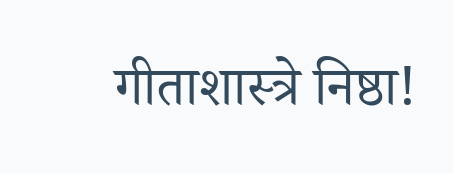गीताशास्त्रे निष्ठा!